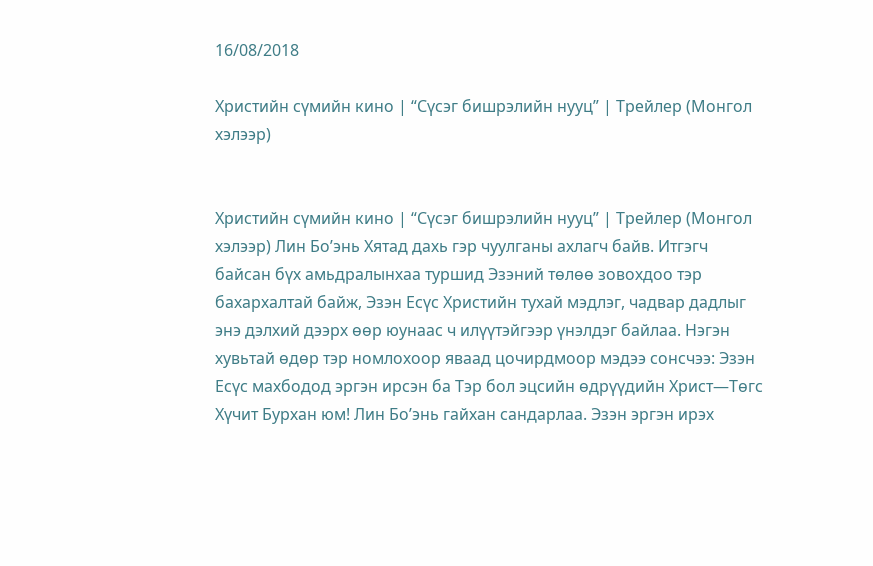16/08/2018

Христийн сүмийн кино | “Сүсэг бишрэлийн нууц” | Трейлер (Монгол хэлээр)


Христийн сүмийн кино | “Сүсэг бишрэлийн нууц” | Трейлер (Монгол хэлээр) Лин Бо’энь Хятад дахь гэр чуулганы ахлагч байв. Итгэгч байсан бүх амьдралынхаа туршид Эзэний төлөө зовохдоо тэр бахархалтай байж, Эзэн Есүс Христийн тухай мэдлэг, чадвар дадлыг энэ дэлхий дээрх өөр юунаас ч илүүтэйгээр үнэлдэг байлаа. Нэгэн хувьтай өдөр тэр номлохоор яваад цочирдмоор мэдээ сонсчээ: Эзэн Есүс махбодод эргэн ирсэн ба Тэр бол эцсийн өдрүүдийн Христ—Төгс Хүчит Бурхан юм! Лин Бо’энь гайхан сандарлаа. Эзэн эргэн ирэх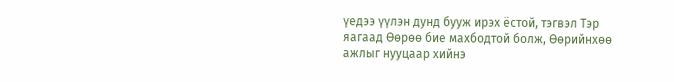үедээ үүлэн дунд бууж ирэх ёстой, тэгвэл Тэр яагаад Өөрөө бие махбодтой болж, Өөрийнхөө ажлыг нууцаар хийнэ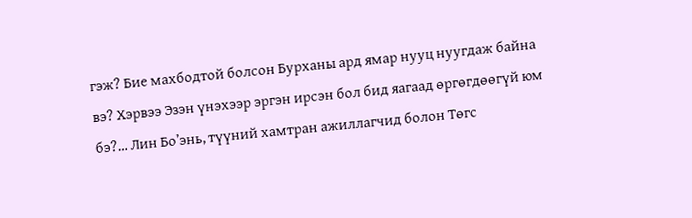гэж? Бие махбодтой болсон Бурханы ард ямар нууц нуугдаж байна вэ? Хэрвээ Эзэн үнэхээр эргэн ирсэн бол бид яагаад өргөгдөөгүй юм бэ?… Лин Бо’энь, түүний хамтран ажиллагчид болон Төгс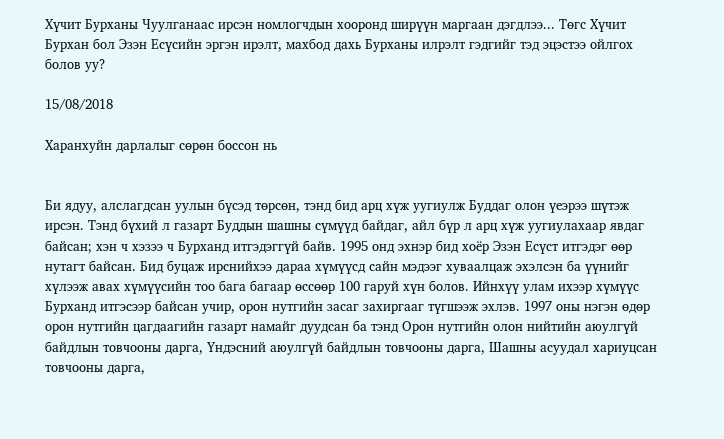Хүчит Бурханы Чуулганаас ирсэн номлогчдын хооронд ширүүн маргаан дэгдлээ... Төгс Хүчит Бурхан бол Эзэн Есүсийн эргэн ирэлт, махбод дахь Бурханы илрэлт гэдгийг тэд эцэстээ ойлгох болов уу?

15/08/2018

Харанхуйн дарлалыг сөрөн боссон нь


Би ядуу, алслагдсан уулын бүсэд төрсөн, тэнд бид арц хүж уугиулж Буддаг олон үеэрээ шүтэж ирсэн. Тэнд бүхий л газарт Буддын шашны сүмүүд байдаг, айл бүр л арц хүж уугиулахаар явдаг байсан; хэн ч хэзээ ч Бурханд итгэдэггүй байв. 1995 онд эхнэр бид хоёр Эзэн Есүст итгэдэг өөр нутагт байсан. Бид буцаж ирснийхээ дараа хүмүүсд сайн мэдээг хуваалцаж эхэлсэн ба үүнийг хүлээж авах хүмүүсийн тоо бага багаар өссөөр 100 гаруй хүн болов. Ийнхүү улам ихээр хүмүүс Бурханд итгэсээр байсан учир, орон нутгийн засаг захиргааг түгшээж эхлэв. 1997 оны нэгэн өдөр орон нутгийн цагдаагийн газарт намайг дуудсан ба тэнд Орон нутгийн олон нийтийн аюулгүй байдлын товчооны дарга, Үндэсний аюулгүй байдлын товчооны дарга, Шашны асуудал хариуцсан товчооны дарга,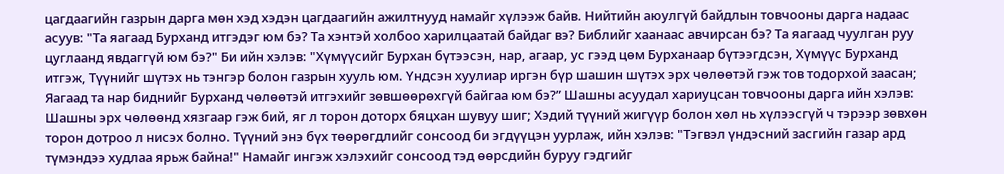цагдаагийн газрын дарга мөн хэд хэдэн цагдаагийн ажилтнууд намайг хүлээж байв. Нийтийн аюулгүй байдлын товчооны дарга надаас асуув: "Та яагаад Бурханд итгэдэг юм бэ? Та хэнтэй холбоо харилцаатай байдаг вэ? Библийг хаанаас авчирсан бэ? Та яагаад чуулган руу цуглаанд явдаггүй юм бэ?" Би ийн хэлэв: "Хүмүүсийг Бурхан бүтээсэн, нар, агаар, ус гээд цөм Бурханаар бүтээгдсэн, Хүмүүс Бурханд итгэж, Түүнийг шүтэх нь тэнгэр болон газрын хууль юм. Үндсэн хуулиар иргэн бүр шашин шүтэх эрх чөлөөтэй гэж тов тодорхой заасан; Яагаад та нар биднийг Бурханд чөлөөтэй итгэхийг зөвшөөрөхгүй байгаа юм бэ?” Шашны асуудал хариуцсан товчооны дарга ийн хэлэв: Шашны эрх чөлөөнд хязгаар гэж бий, яг л торон доторх бяцхан шувуу шиг; Хэдий түүний жигүүр болон хөл нь хүлээсгүй ч тэрээр зөвхөн торон дотроо л нисэх болно. Түүний энэ бүх төөрөгдлийг сонсоод би эгдүүцэн уурлаж, ийн хэлэв: "Тэгвэл үндэсний засгийн газар ард түмэндээ худлаа ярьж байна!" Намайг ингэж хэлэхийг сонсоод тэд өөрсдийн буруу гэдгийг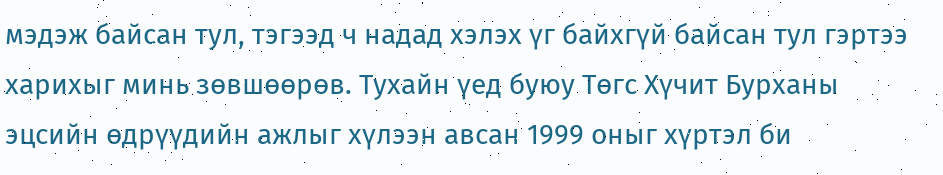мэдэж байсан тул, тэгээд ч надад хэлэх үг байхгүй байсан тул гэртээ харихыг минь зөвшөөрөв. Тухайн үед буюу Төгс Xүчит Бурханы эцсийн өдрүүдийн ажлыг хүлээн авсан 1999 оныг хүртэл би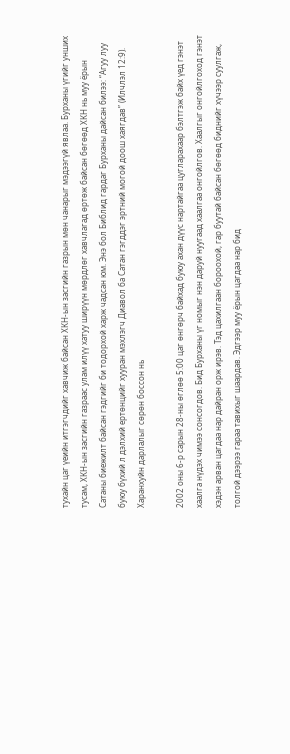тухайн цаг үеийн итгэгчдийг хавчиж байсан ХКН-ын засгийн газрын мөн чанарыг мэдээгүй явлаа. Бурханы үгийг унших тусам, ХКН-ын засгийн газраас улам илүү хатуу ширүүн мөрдлөг хавчлагад өртөж байсан бөгөөд ХКН нь муу ёрын Сатаны биежилт байсан гэдгийг би тодорхой харж чадсан юм. Энэ бол Библид гардаг Бурханы дайсан билээ: “Агуу луу буюу бүхий л дэлхий ертөнцийг хууран мэхлэгч Диавол ба Сатан гэгддэг эртний могой доош хаягдав” (Илчлэл 12:9).
Харанхуйн дарлалыг сөрөн боссон нь

2002 оны 6-р сарын 28-ны өглөө 5:00 цаг өнгөрч байхад буюу ахан дүүс нартайгаа цугларахаар бэлтгэж байх үед гэнэт хаалга нүдэх чимээ сонсогдов. Бид Бурханы үг номыг нэн даруй нуугаад хаалгаа онгойлгов. Хаалгыг онгойлгоход гэнэт хэдэн арван цагдаа нар дайран орж ирэв. Тэд цахилгаан бороохой, гар буутай байсан бөгөөд биднийг хүчээр суулгаж, толгой дээрээ гараа тавихыг шаардав. Эдгээр муу ёрын цагдаа нар бид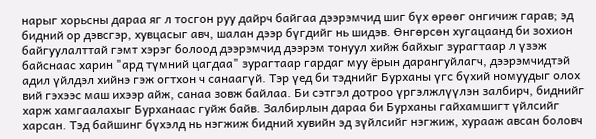нарыг хорьсны дараа яг л тосгон руу дайрч байгаа дээрэмчид шиг бүх өрөөг онгичиж гарав; эд бидний ор дэвсгэр, хувцасыг авч, шалан дээр бүгдийг нь шидэв. Өнгөрсөн хугацаанд би зохион байгуулалттай гэмт хэрэг болоод дээрэмчид дээрэм тонуул хийж байхыг зурагтаар л үзэж байснаас харин "ард түмний цагдаа" зурагтаар гардаг муу ёрын дарангуйлагч, дээрэмчидтэй адил үйлдэл хийнэ гэж огтхон ч санаагүй. Тэр үед би тэднийг Бурханы үгс бүхий номуудыг олох вий гэхээс маш ихээр айж, санаа зовж байлаа. Би сэтгэл дотроо үргэлжлүүлэн залбирч, биднийг харж хамгаалахыг Бурханаас гуйж байв. Залбирлын дараа би Бурханы гайхамшигт үйлсийг харсан. Тэд байшинг бүхэлд нь нэгжиж бидний хувийн эд зүйлсийг нэгжиж, хурааж авсан боловч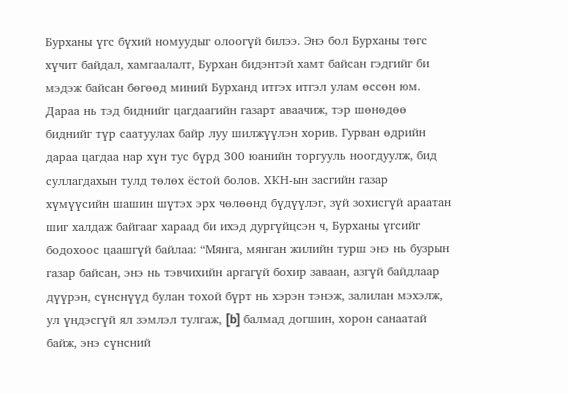Бурханы үгс бүхий номуудыг олоогүй билээ. Энэ бол Бурханы төгс хүчит байдал, хамгаалалт, Бурхан бидэнтэй хамт байсан гэдгийг би мэдэж байсан бөгөөд миний Бурханд итгэх итгэл улам өссөн юм. Дараа нь тэд биднийг цагдаагийн газарт аваачиж, тэр шөнөдөө биднийг түр саатуулах байр луу шилжүүлэн хорив. Гурван өдрийн дараа цагдаа нар хүн тус бүрд 300 юанийн торгууль ноогдуулж, бид суллагдахын тулд төлөх ёстой болов. ХКН-ын засгийн газар хүмүүсийн шашин шүтэх эрх чөлөөнд бүдүүлэг, зүй зохисгүй араатан шиг халдаж байгааг хараад би ихэд дургүйцсэн ч, Бурханы үгсийг бодохоос цаашгүй байлаа: “Мянга, мянган жилийн турш энэ нь бузрын газар байсан, энэ нь тэвчихийн аргагүй бохир заваан, азгүй байдлаар дүүрэн, сүнснүүд булан тохой бүрт нь хэрэн тэнэж, залилан мэхэлж, ул үндэсгүй ял зэмлэл тулгаж, [b] балмад догшин, хорон санаатай байж, энэ сүнсний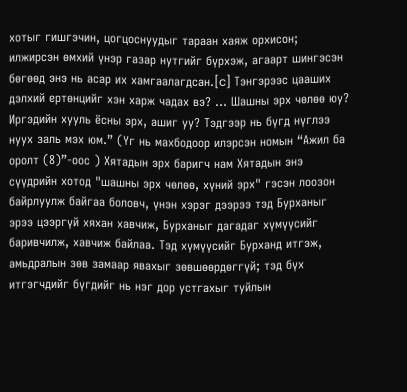хотыг гишгэчин, цогцоснуудыг тараан хаяж орхисон; илжирсэн өмхий үнэр газар нутгийг бүрхэж, агаарт шингэсэн бөгөөд энэ нь асар их хамгаалагдсан.[c] Тэнгэрээс цааших дэлхий ертөнцийг хэн харж чадах вэ? … Шашны эрх чөлөө юу? Иргэдийн хууль ёсны эрх, ашиг уу? Тэдгээр нь бүгд нүглээ нуух заль мэх юм.” (Үг нь махбодоор илэрсэн номын “Ажил ба оролт (8)”-оос ) Хятадын эрх баригч нам Хятадын энэ сүүдрийн хотод "шашны эрх чөлөө, хүний эрх" гэсэн лоозон байрлуулж байгаа боловч, үнэн хэрэг дээрээ тэд Бурханыг эрээ цээргүй хяхан хавчиж, Бурханыг дагадаг хүмүүсийг баривчилж, хавчиж байлаа. Тэд хүмүүсийг Бурханд итгэж, амьдралын зөв замаар явахыг зөвшөөрдөггүй; тэд бүх итгэгчдийг бүгдийг нь нэг дор устгахыг туйлын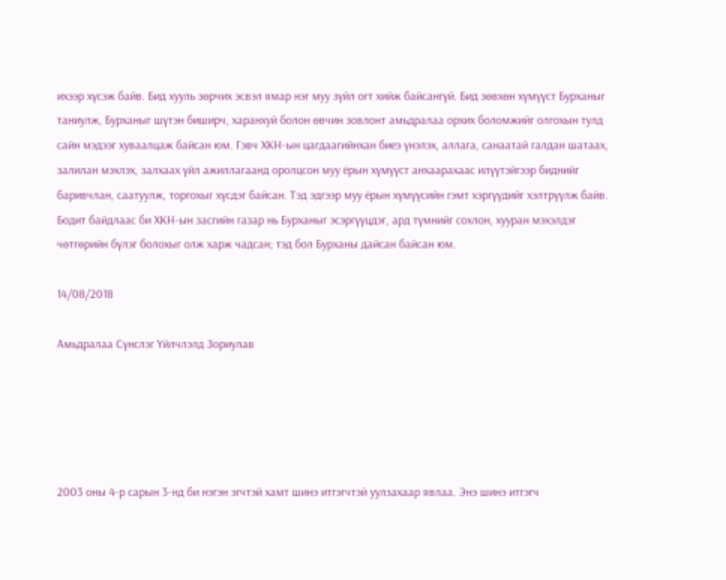ихээр хүсэж байв. Бид хууль зөрчих эсвэл ямар нэг муу зүйл огт хийж байсангүй. Бид зөвхөн хүмүүст Бурханыг таниулж, Бурханыг шүтэн биширч, харанхуй болон өвчин зовлонт амьдралаа орхих боломжийг олгохын тулд сайн мэдээг хуваалцаж байсан юм. Гэвч ХКН-ын цагдаагийнхан биеэ үнэлэх, аллага, санаатай галдан шатаах, залилан мэхлэх, залхаах үйл ажиллагаанд оролцсон муу ёрын хүмүүст анхаарахаас илүүтэйгээр биднийг баривчлан, саатуулж, торгохыг хүсдэг байсан. Тэд эдгээр муу ёрын хүмүүсийн гэмт хэргүүдийг хэлтрүүлж байв. Бодит байдлаас би ХКН-ын засгийн газар нь Бурханыг эсэргүүцдэг, ард түмнийг сохлон, хууран мэхэлдэг чөтгөрийн бүлэг болохыг олж харж чадсан; тэд бол Бурханы дайсан байсан юм.

14/08/2018

Амьдралаа Сүнслэг Үйлчлэлд Зориулав





2003 оны 4-р сарын 3-нд би нэгэн эгчтэй хамт шинэ итгэгчтэй уулзахаар явлаа. Энэ шинэ итгэгч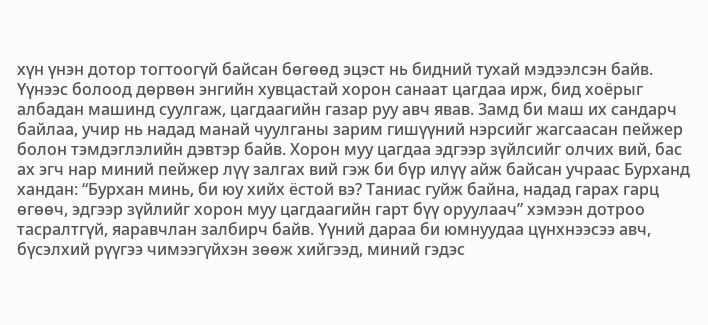хүн үнэн дотор тогтоогүй байсан бөгөөд эцэст нь бидний тухай мэдээлсэн байв. Үүнээс болоод дөрвөн энгийн хувцастай хорон санаат цагдаа ирж, бид хоёрыг албадан машинд суулгаж, цагдаагийн газар руу авч явав. Замд би маш их сандарч байлаа, учир нь надад манай чуулганы зарим гишүүний нэрсийг жагсаасан пейжер болон тэмдэглэлийн дэвтэр байв. Хорон муу цагдаа эдгээр зүйлсийг олчих вий, бас ах эгч нар миний пейжер лүү залгах вий гэж би бүр илүү айж байсан учраас Бурханд хандан: “Бурхан минь, би юу хийх ёстой вэ? Таниас гуйж байна, надад гарах гарц өгөөч, эдгээр зүйлийг хорон муу цагдаагийн гарт бүү оруулаач” хэмээн дотроо тасралтгүй, яаравчлан залбирч байв. Үүний дараа би юмнуудаа цүнхнээсээ авч, бүсэлхий рүүгээ чимээгүйхэн зөөж хийгээд, миний гэдэс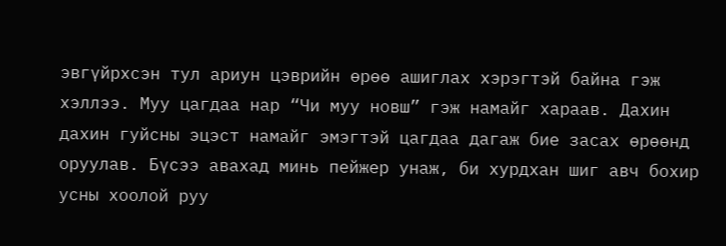эвгүйрхсэн тул ариун цэврийн өрөө ашиглах хэрэгтэй байна гэж хэллээ. Муу цагдаа нар “Чи муу новш” гэж намайг хараав. Дахин дахин гуйсны эцэст намайг эмэгтэй цагдаа дагаж бие засах өрөөнд оруулав. Бүсээ авахад минь пейжер унаж, би хурдхан шиг авч бохир усны хоолой руу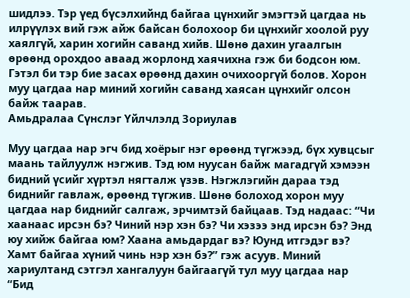шидлээ. Тэр үед бүсэлхийнд байгаа цүнхийг эмэгтэй цагдаа нь илрүүлэх вий гэж айж байсан болохоор би цүнхийг хоолой руу хаялгүй, харин хогийн саванд хийв. Шөнө дахин угаалгын өрөөнд орохдоо аваад жорлонд хаячихна гэж би бодсон юм. Гэтэл би тэр бие засах өрөөнд дахин очихооргүй болов. Хорон муу цагдаа нар миний хогийн саванд хаясан цүнхийг олсон байж таарав.
Амьдралаа Сүнслэг Үйлчлэлд Зориулав

Муу цагдаа нар эгч бид хоёрыг нэг өрөөнд түгжээд, бүх хувцсыг маань тайлуулж нэгжив. Тэд юм нуусан байж магадгүй хэмээн бидний үсийг хүртэл нягталж үзэв. Нэгжлэгийн дараа тэд биднийг гавлаж, өрөөнд түгжив. Шөнө болоход хорон муу цагдаа нар биднийг салгаж, эрчимтэй байцаав. Тэд надаас: “Чи хаанаас ирсэн бэ? Чиний нэр хэн бэ? Чи хэзээ энд ирсэн бэ? Энд юу хийж байгаа юм? Хаана амьдардаг вэ? Юунд итгэдэг вэ? Хамт байгаа хүний чинь нэр хэн бэ?” гэж асуув. Миний хариултанд сэтгэл хангалуун байгаагүй тул муу цагдаа нар “Бид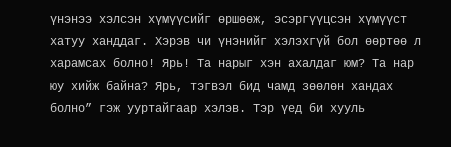үнэнээ хэлсэн хүмүүсийг өршөөж, эсэргүүцсэн хүмүүст хатуу ханддаг. Хэрэв чи үнэнийг хэлэхгүй бол өөртөө л харамсах болно! Ярь! Та нарыг хэн ахалдаг юм? Та нар юу хийж байна? Ярь, тэгвэл бид чамд зөөлөн хандах болно” гэж ууртайгаар хэлэв. Тэр үед би хууль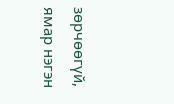зөрчөөгүй, ямар нэгэн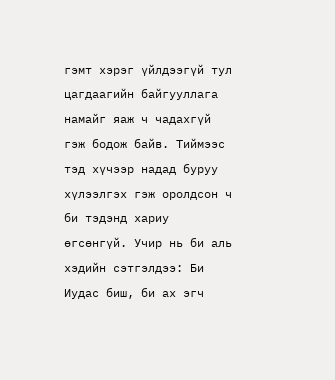гэмт хэрэг үйлдээгүй тул цагдаагийн байгууллага намайг яаж ч чадахгүй гэж бодож байв. Тиймээс тэд хүчээр надад буруу хүлээлгэх гэж оролдсон ч би тэдэнд хариу өгсөнгүй. Учир нь би аль хэдийн сэтгэлдээ: Би Иудас биш, би ах эгч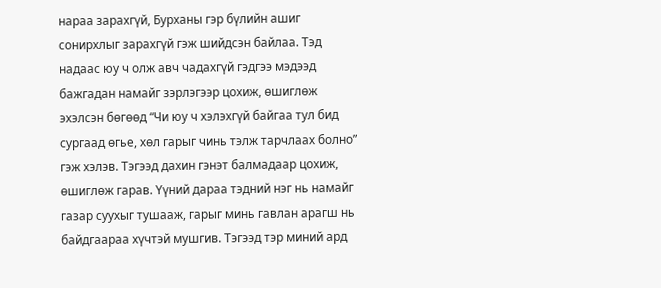нараа зарахгүй, Бурханы гэр бүлийн ашиг сонирхлыг зарахгүй гэж шийдсэн байлаа. Тэд надаас юу ч олж авч чадахгүй гэдгээ мэдээд бажгадан намайг зэрлэгээр цохиж, өшиглөж эхэлсэн бөгөөд “Чи юу ч хэлэхгүй байгаа тул бид сургаад өгье, хөл гарыг чинь тэлж тарчлаах болно” гэж хэлэв. Тэгээд дахин гэнэт балмадаар цохиж, өшиглөж гарав. Үүний дараа тэдний нэг нь намайг газар суухыг тушааж, гарыг минь гавлан арагш нь байдгаараа хүчтэй мушгив. Тэгээд тэр миний ард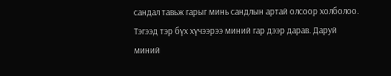сандал тавьж гарыг минь сандлын артай олсоор холболоо. Тэгээд тэр бүх хүчээрээ миний гар дээр дарав. Даруй миний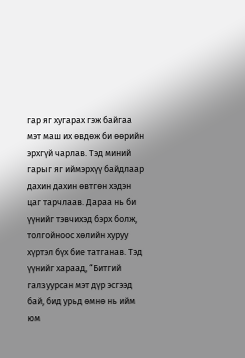гар яг хугарах гэж байгаа мэт маш их өвдөж би өөрийн эрхгүй чарлав. Тэд миний гарыг яг иймэрхүү байдлаар дахин дахин өвтгөн хэдэн цаг тарчлаав. Дараа нь би үүнийг тэвчихэд бэрх болж, толгойноос хөлийн хуруу хүртэл бүх бие татганав. Тэд үүнийг хараад, “Битгий галзуурсан мэт дүр эсгээд бай, бид урьд өмнө нь ийм юм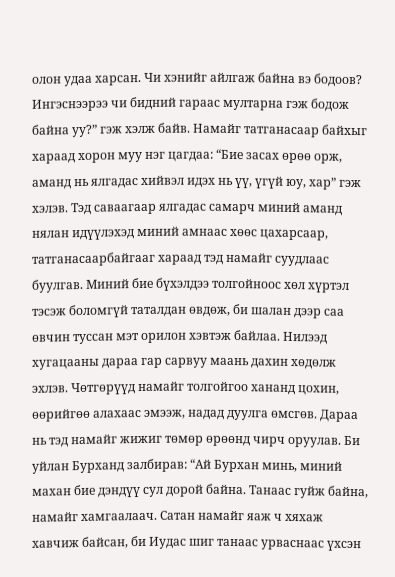олон удаа харсан. Чи хэнийг айлгаж байна вэ бодоов? Ингэснээрээ чи бидний гараас мултарна гэж бодож байна уу?” гэж хэлж байв. Намайг татганасаар байхыг хараад хорон муу нэг цагдаа: “Бие засах өрөө орж, аманд нь ялгадас хийвэл идэх нь үү, үгүй юу, хар” гэж хэлэв. Тэд саваагаар ялгадас самарч миний аманд нялан идүүлэхэд миний амнаас хөөс цахарсаар, татганасаарбайгааг хараад тэд намайг суудлаас буулгав. Миний бие бүхэлдээ толгойноос хөл хүртэл тэсэж боломгүй таталдан өвдөж, би шалан дээр саа өвчин туссан мэт орилон хэвтэж байлаа. Нилээд хугацааны дараа гар сарвуу маань дахин хөдөлж эхлэв. Чөтгөрүүд намайг толгойгоо хананд цохин, өөрийгөө алахаас эмээж, надад дуулга өмсгөв. Дараа нь тэд намайг жижиг төмөр өрөөнд чирч оруулав. Би уйлан Бурханд залбирав: “Ай Бурхан минь, миний махан бие дэндүү сул дорой байна. Танаас гуйж байна, намайг хамгаалаач. Сатан намайг яаж ч хяхаж хавчиж байсан, би Иудас шиг танаас урваснаас үхсэн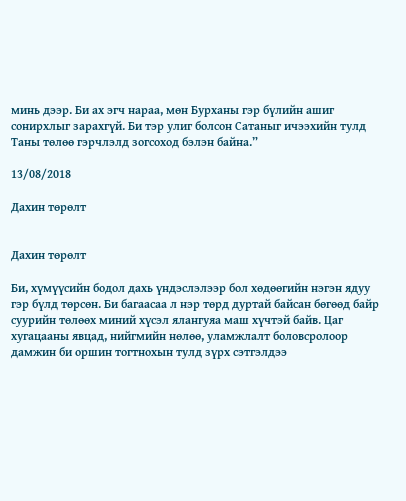минь дээр. Би ах эгч нараа, мөн Бурханы гэр бүлийн ашиг сонирхлыг зарахгүй. Би тэр улиг болсон Сатаныг ичээхийн тулд Таны төлөө гэрчлэлд зогсоход бэлэн байна.”

13/08/2018

Дахин төрөлт


Дахин төрөлт

Би, хүмүүсийн бодол дахь үндэслэлээр бол хөдөөгийн нэгэн ядуу гэр бүлд төрсөн. Би багаасаа л нэр төрд дуртай байсан бөгөөд байр суурийн төлөөх миний хүсэл ялангуяа маш хүчтэй байв. Цаг хугацааны явцад, нийгмийн нөлөө, уламжлалт боловсролоор дамжин би оршин тогтнохын тулд зүрх сэтгэлдээ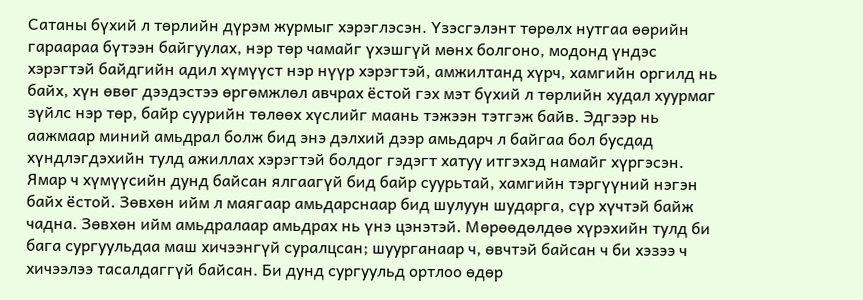Сатаны бүхий л төрлийн дүрэм журмыг хэрэглэсэн. Үзэсгэлэнт төрөлх нутгаа өөрийн гараараа бүтээн байгуулах, нэр төр чамайг үхэшгүй мөнх болгоно, модонд үндэс хэрэгтэй байдгийн адил хүмүүст нэр нүүр хэрэгтэй, амжилтанд хүрч, хамгийн оргилд нь байх, хүн өвөг дээдэстээ өргөмжлөл авчрах ёстой гэх мэт бүхий л төрлийн худал хуурмаг зүйлс нэр төр, байр суурийн төлөөх хүслийг маань тэжээн тэтгэж байв. Эдгээр нь аажмаар миний амьдрал болж бид энэ дэлхий дээр амьдарч л байгаа бол бусдад хүндлэгдэхийн тулд ажиллах хэрэгтэй болдог гэдэгт хатуу итгэхэд намайг хүргэсэн. Ямар ч хүмүүсийн дунд байсан ялгаагүй бид байр суурьтай, хамгийн тэргүүний нэгэн байх ёстой. Зөвхөн ийм л маягаар амьдарснаар бид шулуун шударга, сүр хүчтэй байж чадна. Зөвхөн ийм амьдралаар амьдрах нь үнэ цэнэтэй. Мөрөөдөлдөө хүрэхийн тулд би бага сургуульдаа маш хичээнгүй суралцсан; шуурганаар ч, өвчтэй байсан ч би хэзээ ч хичээлээ тасалдаггүй байсан. Би дунд сургуульд ортлоо өдөр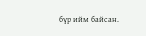бүр ийм байсан.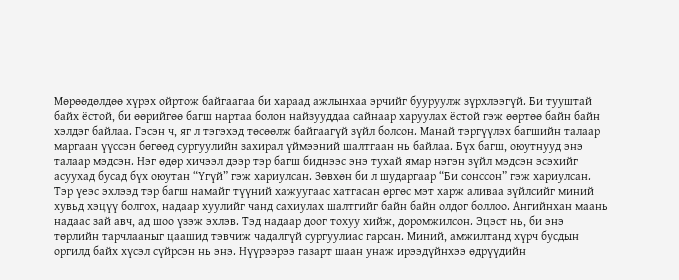Мөрөөдөлдөө хүрэх ойртож байгаагаа би хараад ажлынхаа эрчийг бууруулж зүрхлээгүй. Би тууштай байх ёстой, би өөрийгөө багш нартаа болон найзууддаа сайнаар харуулах ёстой гэж өөртөө байн байн хэлдэг байлаа. Гэсэн ч, яг л тэгэхэд төсөөлж байгаагүй зүйл болсон. Манай тэргүүлэх багшийн талаар маргаан үүссэн бөгөөд сургуулийн захирал үймээний шалтгаан нь байлаа. Бүх багш, оюутнууд энэ талаар мэдсэн. Нэг өдөр хичээл дээр тэр багш биднээс энэ тухай ямар нэгэн зүйл мэдсэн эсэхийг асуухад бусад бүх оюутан “Үгүй” гэж хариулсан. Зөвхөн би л шударгаар “Би сонссон” гэж хариулсан. Тэр үеэс эхлээд тэр багш намайг түүний хажуугаас хатгасан өргөс мэт харж аливаа зүйлсийг миний хувьд хэцүү болгох, надаар хуулийг чанд сахиулах шалтгийг байн байн олдог боллоо. Ангийнхан маань надаас зай авч, ад шоо үзэж эхлэв. Тэд надаар доог тохуу хийж, доромжилсон. Эцэст нь, би энэ төрлийн тарчлааныг цаашид тэвчиж чадалгүй сургуулиас гарсан. Миний, амжилтанд хүрч бусдын оргилд байх хүсэл сүйрсэн нь энэ. Нүүрээрээ газарт шаан унаж ирээдүйнхээ өдрүүдийн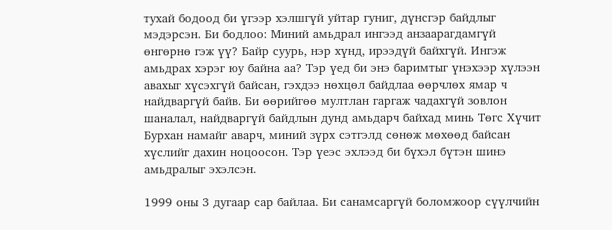тухай бодоод би үгээр хэлшгүй уйтар гуниг, дүнсгэр байдлыг мэдэрсэн. Би бодлоо: Миний амьдрал ингээд анзаарагдамгүй өнгөрнө гэж үү? Байр суурь, нэр хүнд, ирээдүй байхгүй. Ингэж амьдрах хэрэг юу байна аа? Тэр үед би энэ баримтыг үнэхээр хүлээн авахыг хүсэхгүй байсан, гэхдээ нөхцөл байдлаа өөрчлөх ямар ч найдваргүй байв. Би өөрийгөө мултлан гаргаж чадахгүй зовлон шаналал, найдваргүй байдлын дунд амьдарч байхад минь Төгс Хүчит Бурхан намайг аварч, миний зүрх сэтгэлд сөнөж мөхөөд байсан хүслийг дахин ноцоосон. Тэр үеэс эхлээд би бүхэл бүтэн шинэ амьдралыг эхэлсэн.

1999 оны 3 дугаар сар байлаа. Би санамсаргүй боломжоор сүүлчийн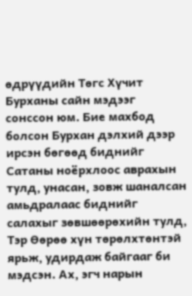өдрүүдийн Төгс Хүчит Бурханы сайн мэдээг сонссон юм. Бие махбод болсон Бурхан дэлхий дээр ирсэн бөгөөд биднийг Сатаны ноёрхлоос аврахын тулд, унасан, зовж шаналсан амьдралаас биднийг салахыг зөвшөөрөхийн тулд, Тэр Өөрөө хүн төрөлхтөнтэй ярьж, удирдаж байгааг би мэдсэн. Ах, эгч нарын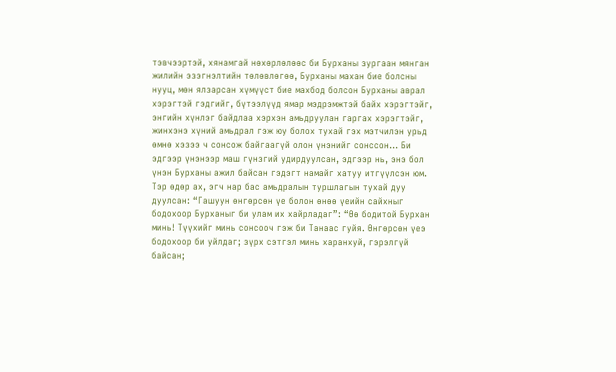тэвчээртэй, хянамгай нөхөрлөлөөс би Бурханы зургаан мянган жилийн эзэгнэлтийн төлөвлөгөө, Бурханы махан бие болсны нууц, мөн ялзарсан хүмүүст бие махбод болсон Бурханы аврал хэрэгтэй гэдгийг, бүтээлүүд ямар мэдрэмжтэй байх хэрэгтэйг, энгийн хүнлэг байдлаа хэрхэн амьдруулан гаргах хэрэгтэйг, жинхэнэ хүний амьдрал гэж юу болох тухай гэх мэтчилэн урьд өмнө хэзээ ч сонсож байгаагүй олон үнэнийг сонссон… Би эдгээр үнэнээр маш гүнзгий удирдуулсан, эдгээр нь, энэ бол үнэн Бурханы ажил байсан гэдэгт намайг хатуу итгүүлсэн юм. Тэр өдөр ах, эгч нар бас амьдралын туршлагын тухай дуу дуулсан: “Гашуун өнгөрсөн үе болон өнөө үеийн сайхныг бодохоор Бурханыг би улам их хайрладаг”: “Өө бодитой Бурхан минь! Түүхийг минь сонсооч гэж би Танаас гуйя. Өнгөрсөн үеэ бодохоор би уйлдаг; зүрх сэтгэл минь харанхуй, гэрэлгүй байсан;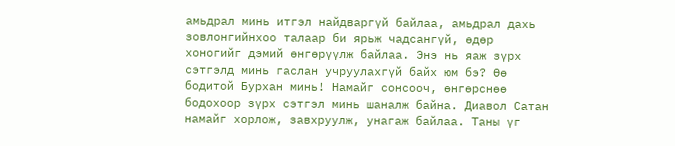амьдрал минь итгэл найдваргүй байлаа, амьдрал дахь зовлонгийнхоо талаар би ярьж чадсангүй, өдөр хоногийг дэмий өнгөрүүлж байлаа. Энэ нь яаж зүрх сэтгэлд минь гаслан учруулахгүй байх юм бэ? Өө бодитой Бурхан минь! Намайг сонсооч, өнгөрснөө бодохоор зүрх сэтгэл минь шаналж байна. Диавол Сатан намайг хорлож, завхруулж, унагаж байлаа. Таны үг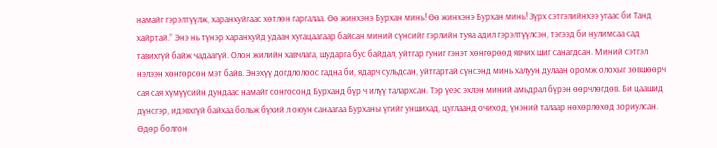намайг гэрэлтүүлж, харанхуйгаас хөтлөн гаргалаа. Өө жинхэнэ Бурхан минь! Өө жинхэнэ Бурхан минь! Зүрх сэтгэлийнхээ угаас би Танд хайртай.” Энэ нь түнэр харанхуйд удаан хугацаагаар байсан миний сүнсийг гэрлийн туяа адил гэрэлтүүлсэн, тэгээд би нулимсаа сад тавихгүй байж чадаагүй. Олон жилийн хавчлага, шударга бус байдал, уйтгар гуниг гэнэт хөнгөрөөд явчих шиг санагдсан. Миний сэтгэл нэлээн хөнгөрсөн мэт байв. Энэхүү догдлолоос гадна би, ядарч сульдсан, уйтгартай сүнсэнд минь халуун дулаан оромж олохыг зөвшөөрч сая сая хүмүүсийн дундаас намайг сонгосонд Бурханд бүр ч илүү талархсан. Тэр үеэс эхлэн миний амьдрал бүрэн өөрчлөгдөв. Би цаашид дүнсгэр, идэвхгүй байхаа больж бүхий л оюун санаагаа Бурханы үгийг уншихад, цуглаанд очиход, үнэний талаар нөхөрлөхөд зориулсан. Өдөр болгон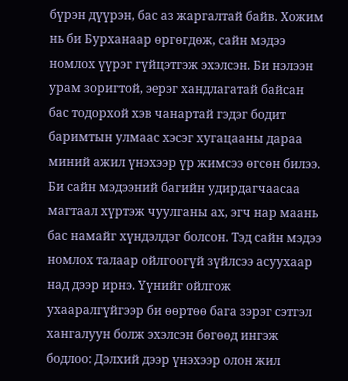бүрэн дүүрэн, бас аз жаргалтай байв. Хожим нь би Бурханаар өргөгдөж, сайн мэдээ номлох үүрэг гүйцэтгэж эхэлсэн. Би нэлээн урам зоригтой, эерэг хандлагатай байсан бас тодорхой хэв чанартай гэдэг бодит баримтын улмаас хэсэг хугацааны дараа миний ажил үнэхээр үр жимсээ өгсөн билээ. Би сайн мэдээний багийн удирдагчаасаа магтаал хүртэж чуулганы ах, эгч нар маань бас намайг хүндэлдэг болсон. Тэд сайн мэдээ номлох талаар ойлгоогүй зүйлсээ асуухаар над дээр ирнэ. Үүнийг ойлгож ухааралгүйгээр би өөртөө бага зэрэг сэтгэл хангалуун болж эхэлсэн бөгөөд ингэж бодлоо: Дэлхий дээр үнэхээр олон жил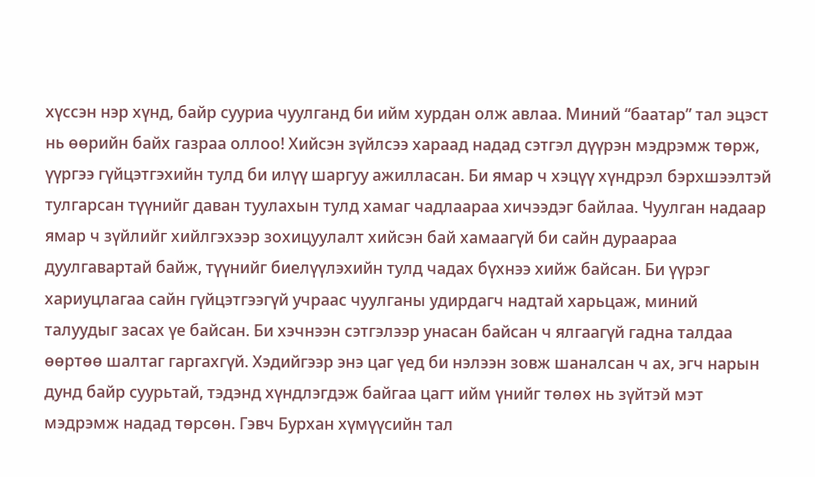хүссэн нэр хүнд, байр сууриа чуулганд би ийм хурдан олж авлаа. Миний “баатар” тал эцэст нь өөрийн байх газраа оллоо! Хийсэн зүйлсээ хараад надад сэтгэл дүүрэн мэдрэмж төрж, үүргээ гүйцэтгэхийн тулд би илүү шаргуу ажилласан. Би ямар ч хэцүү хүндрэл бэрхшээлтэй тулгарсан түүнийг даван туулахын тулд хамаг чадлаараа хичээдэг байлаа. Чуулган надаар ямар ч зүйлийг хийлгэхээр зохицуулалт хийсэн бай хамаагүй би сайн дураараа дуулгавартай байж, түүнийг биелүүлэхийн тулд чадах бүхнээ хийж байсан. Би үүрэг хариуцлагаа сайн гүйцэтгээгүй учраас чуулганы удирдагч надтай харьцаж, миний талуудыг засах үе байсан. Би хэчнээн сэтгэлээр унасан байсан ч ялгаагүй гадна талдаа өөртөө шалтаг гаргахгүй. Хэдийгээр энэ цаг үед би нэлээн зовж шаналсан ч ах, эгч нарын дунд байр суурьтай, тэдэнд хүндлэгдэж байгаа цагт ийм үнийг төлөх нь зүйтэй мэт мэдрэмж надад төрсөн. Гэвч Бурхан хүмүүсийн тал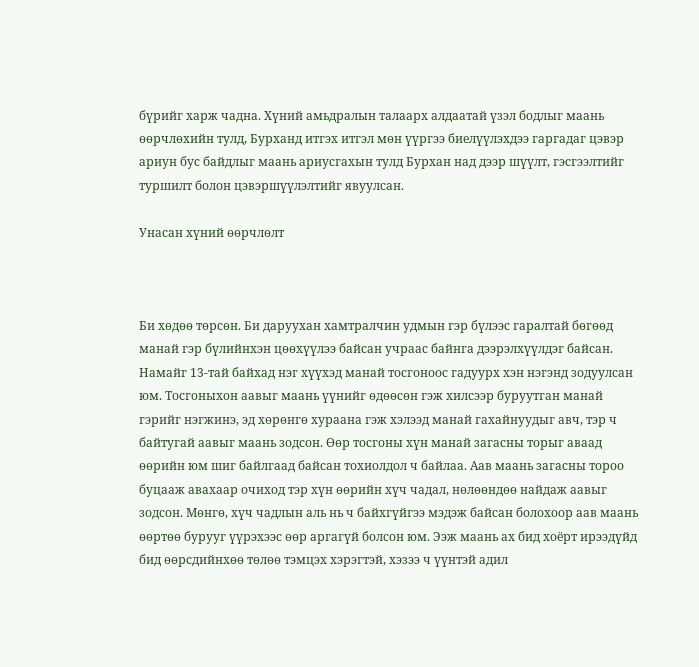бүрийг харж чадна. Хүний амьдралын талаарх алдаатай үзэл бодлыг маань өөрчлөхийн тулд, Бурханд итгэх итгэл мөн үүргээ биелүүлэхдээ гаргадаг цэвэр ариун бус байдлыг маань ариусгахын тулд Бурхан над дээр шүүлт, гэсгээлтийг туршилт болон цэвэршүүлэлтийг явуулсан.

Унасан хүний өөрчлөлт



Би хөдөө төрсөн. Би даруухан хамтралчин удмын гэр бүлээс гаралтай бөгөөд манай гэр бүлийнхэн цөөхүүлээ байсан учраас байнга дээрэлхүүлдэг байсан. Намайг 13-тай байхад нэг хүүхэд манай тосгоноос гадуурх хэн нэгэнд зодуулсан юм. Тосгоныхон аавыг маань үүнийг өдөөсөн гэж хилсээр буруутган манай гэрийг нэгжинэ, эд хөрөнгө хураана гэж хэлээд манай гахайнуудыг авч, тэр ч байтугай аавыг маань зодсон. Өөр тосгоны хүн манай загасны торыг аваад өөрийн юм шиг байлгаад байсан тохиолдол ч байлаа. Аав маань загасны тороо буцааж авахаар очиход тэр хүн өөрийн хүч чадал, нөлөөндөө найдаж аавыг зодсон. Мөнгө, хүч чадлын аль нь ч байхгүйгээ мэдэж байсан болохоор аав маань өөртөө бурууг үүрэхээс өөр аргагүй болсон юм. Ээж маань ах бид хоёрт ирээдүйд бид өөрсдийнхөө төлөө тэмцэх хэрэгтэй, хэзээ ч үүнтэй адил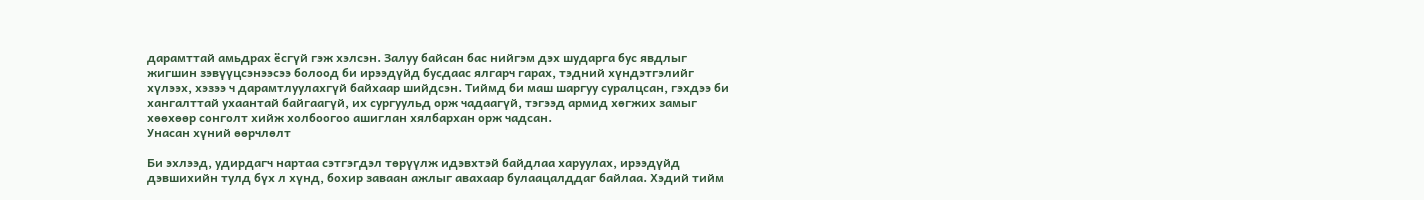дарамттай амьдрах ёсгүй гэж хэлсэн. Залуу байсан бас нийгэм дэх шударга бус явдлыг жигшин зэвүүцсэнээсээ болоод би ирээдүйд бусдаас ялгарч гарах, тэдний хүндэтгэлийг хүлээх, хэзээ ч дарамтлуулахгүй байхаар шийдсэн. Тиймд би маш шаргуу суралцсан, гэхдээ би хангалттай ухаантай байгаагүй, их сургуульд орж чадаагүй, тэгээд армид хөгжих замыг хөөхөөр сонголт хийж холбоогоо ашиглан хялбархан орж чадсан.
Унасан хүний өөрчлөлт

Би эхлээд, удирдагч нартаа сэтгэгдэл төрүүлж идэвхтэй байдлаа харуулах, ирээдүйд дэвшихийн тулд бүх л хүнд, бохир заваан ажлыг авахаар булаацалддаг байлаа. Хэдий тийм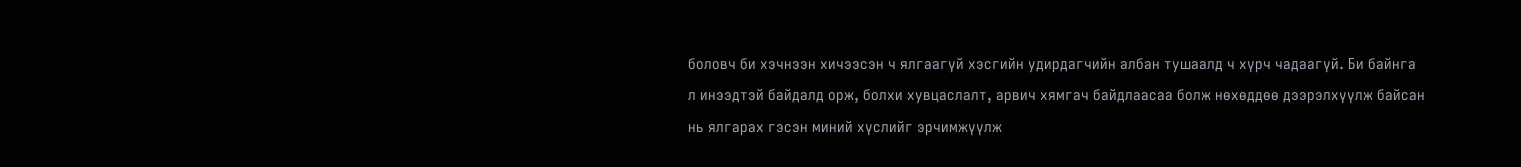боловч би хэчнээн хичээсэн ч ялгаагүй хэсгийн удирдагчийн албан тушаалд ч хүрч чадаагүй. Би байнга л инээдтэй байдалд орж, болхи хувцаслалт, арвич хямгач байдлаасаа болж нөхөддөө дээрэлхүүлж байсан нь ялгарах гэсэн миний хүслийг эрчимжүүлж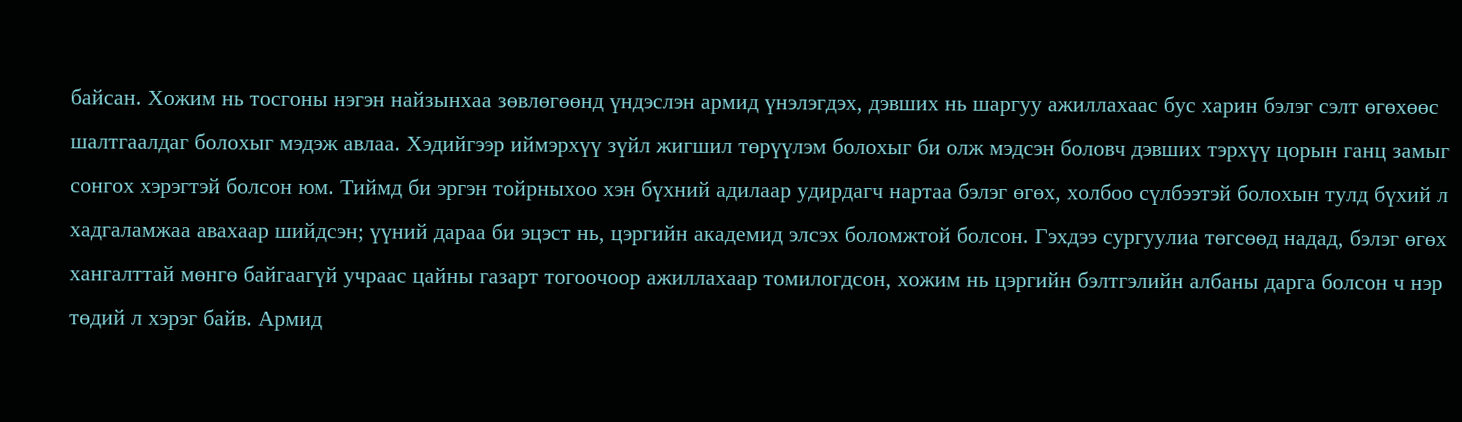байсан. Хожим нь тосгоны нэгэн найзынхаа зөвлөгөөнд үндэслэн армид үнэлэгдэх, дэвших нь шаргуу ажиллахаас бус харин бэлэг сэлт өгөхөөс шалтгаалдаг болохыг мэдэж авлаа. Хэдийгээр иймэрхүү зүйл жигшил төрүүлэм болохыг би олж мэдсэн боловч дэвших тэрхүү цорын ганц замыг сонгох хэрэгтэй болсон юм. Тиймд би эргэн тойрныхоо хэн бүхний адилаар удирдагч нартаа бэлэг өгөх, холбоо сүлбээтэй болохын тулд бүхий л хадгаламжаа авахаар шийдсэн; үүний дараа би эцэст нь, цэргийн академид элсэх боломжтой болсон. Гэхдээ сургуулиа төгсөөд надад, бэлэг өгөх хангалттай мөнгө байгаагүй учраас цайны газарт тогоочоор ажиллахаар томилогдсон, хожим нь цэргийн бэлтгэлийн албаны дарга болсон ч нэр төдий л хэрэг байв. Армид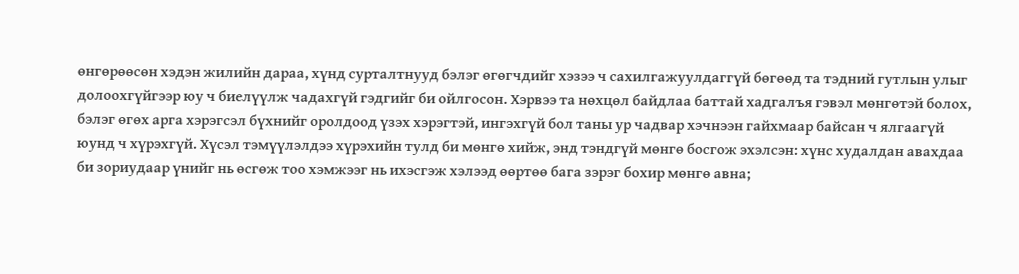өнгөрөөсөн хэдэн жилийн дараа, хүнд сурталтнууд бэлэг өгөгчдийг хэзээ ч сахилгажуулдаггүй бөгөөд та тэдний гутлын улыг долоохгүйгээр юу ч биелүүлж чадахгүй гэдгийг би ойлгосон. Хэрвээ та нөхцөл байдлаа баттай хадгалъя гэвэл мөнгөтэй болох, бэлэг өгөх арга хэрэгсэл бүхнийг оролдоод үзэх хэрэгтэй, ингэхгүй бол таны ур чадвар хэчнээн гайхмаар байсан ч ялгаагүй юунд ч хүрэхгүй. Хүсэл тэмүүлэлдээ хүрэхийн тулд би мөнгө хийж, энд тэндгүй мөнгө босгож эхэлсэн: хүнс худалдан авахдаа би зориудаар үнийг нь өсгөж тоо хэмжээг нь ихэсгэж хэлээд өөртөө бага зэрэг бохир мөнгө авна;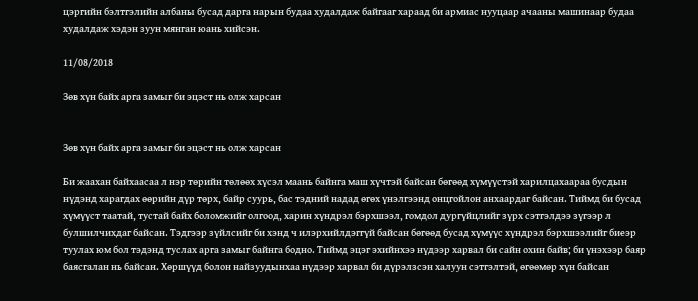цэргийн бэлтгэлийн албаны бусад дарга нарын будаа худалдаж байгааг хараад би армиас нууцаар ачааны машинаар будаа худалдаж хэдэн зуун мянган юань хийсэн.

11/08/2018

Зөв хүн байх арга замыг би эцэст нь олж харсан


Зөв хүн байх арга замыг би эцэст нь олж харсан

Би жаахан байхаасаа л нэр төрийн төлөөх хүсэл маань байнга маш хүчтэй байсан бөгөөд хүмүүстэй харилцахаараа бусдын нүдэнд харагдах өөрийн дүр төрх, байр суурь, бас тэдний надад өгөх үнэлгээнд онцгойлон анхаардаг байсан. Тиймд би бусад хүмүүст таатай, тустай байх боломжийг олгоод, харин хүндрэл бэрхшээл, гомдол дургүйцлийг зүрх сэтгэлдээ зүгээр л булшилчихдаг байсан. Тэдгээр зүйлсийг би хэнд ч илэрхийлдэггүй байсан бөгөөд бусад хүмүүс хүндрэл бэрхшээлийг биеэр туулах юм бол тэдэнд туслах арга замыг байнга бодно. Тиймд эцэг эхийнхээ нүдээр харвал би сайн охин байв; би үнэхээр баяр баясгалан нь байсан. Хөршүүд болон найзуудынхаа нүдээр харвал би дүрэлзсэн халуун сэтгэлтэй, өгөөмөр хүн байсан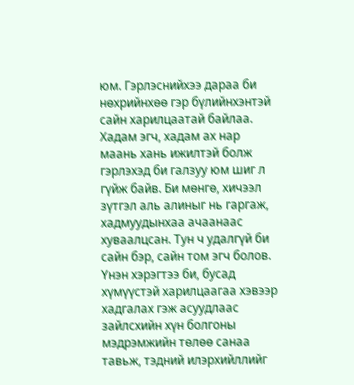юм. Гэрлэснийхээ дараа би нөхрийнхөө гэр бүлийнхэнтэй сайн харилцаатай байлаа. Хадам эгч, хадам ах нар маань хань ижилтэй болж гэрлэхэд би галзуу юм шиг л гүйж байв. Би мөнгө, хичээл зүтгэл аль алиныг нь гаргаж, хадмуудынхаа ачаанаас хуваалцсан. Тун ч удалгүй би сайн бэр, сайн том эгч болов. Үнэн хэрэгтээ би, бусад хүмүүстэй харилцаагаа хэвээр хадгалах гэж асуудлаас зайлсхийн хүн болгоны мэдрэмжийн төлөө санаа тавьж, тэдний илэрхийллийг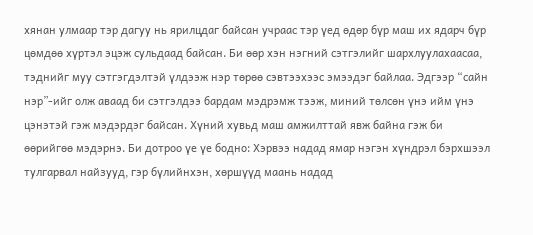хянан улмаар тэр дагуу нь ярилцдаг байсан учраас тэр үед өдөр бүр маш их ядарч бүр цөмдөө хүртэл эцэж сульдаад байсан. Би өөр хэн нэгний сэтгэлийг шархлуулахаасаа, тэднийг муу сэтгэгдэлтэй үлдээж нэр төрөө сэвтээхээс эмээдэг байлаа. Эдгээр “сайн нэр”-ийг олж аваад би сэтгэлдээ бардам мэдрэмж тээж, миний төлсөн үнэ ийм үнэ цэнэтэй гэж мэдэрдэг байсан. Хүний хувьд маш амжилттай явж байна гэж би өөрийгөө мэдэрнэ. Би дотроо үе үе бодно: Хэрвээ надад ямар нэгэн хүндрэл бэрхшээл тулгарвал найзууд, гэр бүлийнхэн, хөршүүд маань надад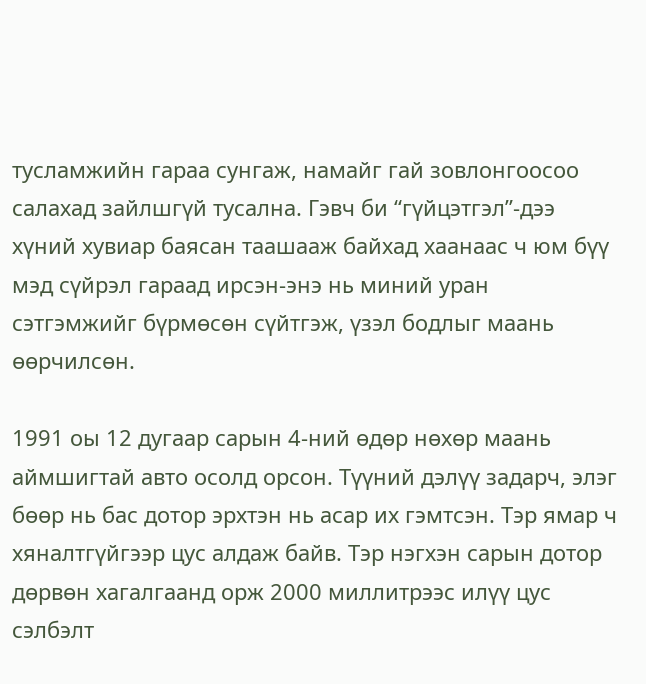тусламжийн гараа сунгаж, намайг гай зовлонгоосоо салахад зайлшгүй тусална. Гэвч би “гүйцэтгэл”-дээ хүний хувиар баясан таашааж байхад хаанаас ч юм бүү мэд сүйрэл гараад ирсэн-энэ нь миний уран сэтгэмжийг бүрмөсөн сүйтгэж, үзэл бодлыг маань өөрчилсөн.

1991 оы 12 дугаар сарын 4-ний өдөр нөхөр маань аймшигтай авто осолд орсон. Түүний дэлүү задарч, элэг бөөр нь бас дотор эрхтэн нь асар их гэмтсэн. Тэр ямар ч хяналтгүйгээр цус алдаж байв. Тэр нэгхэн сарын дотор дөрвөн хагалгаанд орж 2000 миллитрээс илүү цус сэлбэлт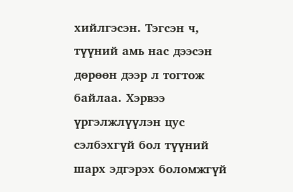хийлгэсэн. Тэгсэн ч, түүний амь нас дээсэн дөрөөн дээр л тогтож байлаа. Хэрвээ үргэлжлүүлэн цус сэлбэхгүй бол түүний шарх эдгэрэх боломжгүй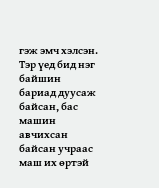гэж эмч хэлсэн. Тэр үед бид нэг байшин бариад дуусаж байсан, бас машин авчихсан байсан учраас маш их өртэй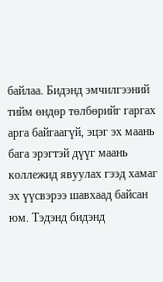байлаа. Бидэнд эмчилгээний тийм өндөр төлбөрийг гаргах арга байгаагүй, эцэг эх маань бага эрэгтэй дүүг маань коллежид явуулах гээд хамаг эх үүсвэрээ шавхаад байсан юм. Тэдэнд бидэнд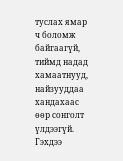туслах ямар ч боломж байгаагүй, тиймд надад хамаатнууд, найзууддаа хандахаас өөр сонголт үлдээгүй. Гэхдээ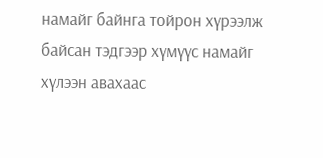намайг байнга тойрон хүрээлж байсан тэдгээр хүмүүс намайг хүлээн авахаас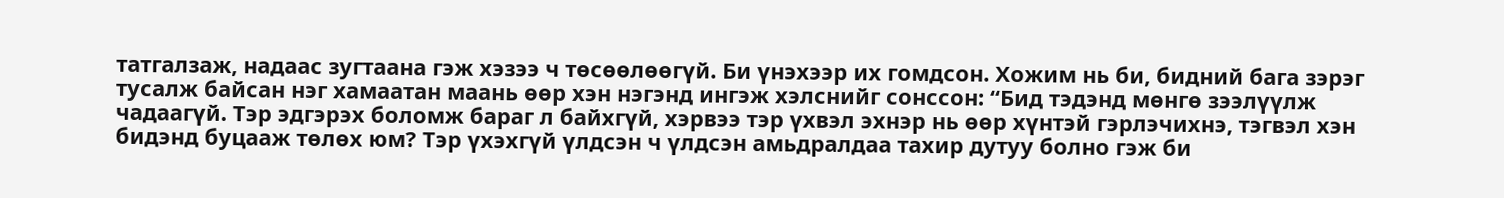татгалзаж, надаас зугтаана гэж хэзээ ч төсөөлөөгүй. Би үнэхээр их гомдсон. Хожим нь би, бидний бага зэрэг тусалж байсан нэг хамаатан маань өөр хэн нэгэнд ингэж хэлснийг сонссон: “Бид тэдэнд мөнгө зээлүүлж чадаагүй. Тэр эдгэрэх боломж бараг л байхгүй, хэрвээ тэр үхвэл эхнэр нь өөр хүнтэй гэрлэчихнэ, тэгвэл хэн бидэнд буцааж төлөх юм? Тэр үхэхгүй үлдсэн ч үлдсэн амьдралдаа тахир дутуу болно гэж би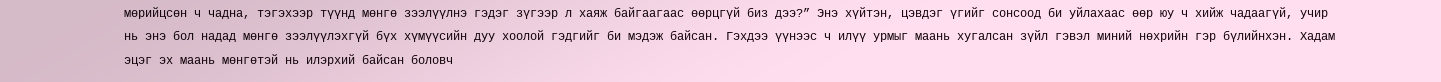мөрийцсөн ч чадна, тэгэхээр түүнд мөнгө зээлүүлнэ гэдэг зүгээр л хаяж байгаагаас өөрцгүй биз дээ?” Энэ хүйтэн, цэвдэг үгийг сонсоод би уйлахаас өөр юу ч хийж чадаагүй, учир нь энэ бол надад мөнгө зээлүүлэхгүй бүх хүмүүсийн дуу хоолой гэдгийг би мэдэж байсан. Гэхдээ үүнээс ч илүү урмыг маань хугалсан зүйл гэвэл миний нөхрийн гэр бүлийнхэн. Хадам эцэг эх маань мөнгөтэй нь илэрхий байсан боловч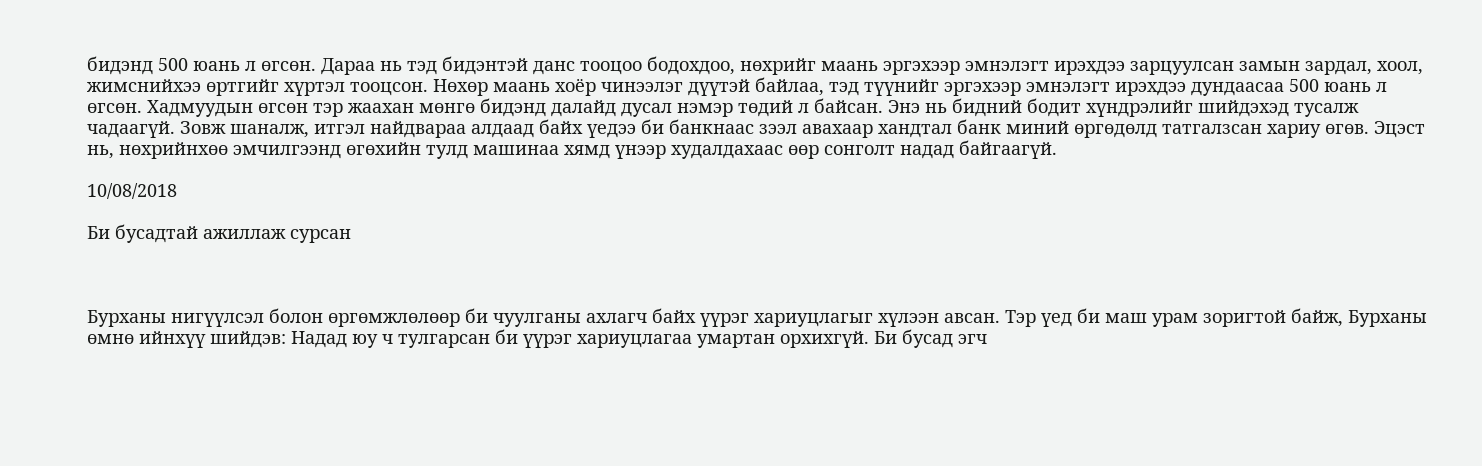бидэнд 500 юань л өгсөн. Дараа нь тэд бидэнтэй данс тооцоо бодохдоо, нөхрийг маань эргэхээр эмнэлэгт ирэхдээ зарцуулсан замын зардал, хоол, жимснийхээ өртгийг хүртэл тооцсон. Нөхөр маань хоёр чинээлэг дүүтэй байлаа, тэд түүнийг эргэхээр эмнэлэгт ирэхдээ дундаасаа 500 юань л өгсөн. Хадмуудын өгсөн тэр жаахан мөнгө бидэнд далайд дусал нэмэр төдий л байсан. Энэ нь бидний бодит хүндрэлийг шийдэхэд тусалж чадаагүй. Зовж шаналж, итгэл найдвараа алдаад байх үедээ би банкнаас зээл авахаар хандтал банк миний өргөдөлд татгалзсан хариу өгөв. Эцэст нь, нөхрийнхөө эмчилгээнд өгөхийн тулд машинаа хямд үнээр худалдахаас өөр сонголт надад байгаагүй.

10/08/2018

Би бусадтай ажиллаж сурсан



Бурханы нигүүлсэл болон өргөмжлөлөөр би чуулганы ахлагч байх үүрэг хариуцлагыг хүлээн авсан. Тэр үед би маш урам зоригтой байж, Бурханы өмнө ийнхүү шийдэв: Надад юу ч тулгарсан би үүрэг хариуцлагаа умартан орхихгүй. Би бусад эгч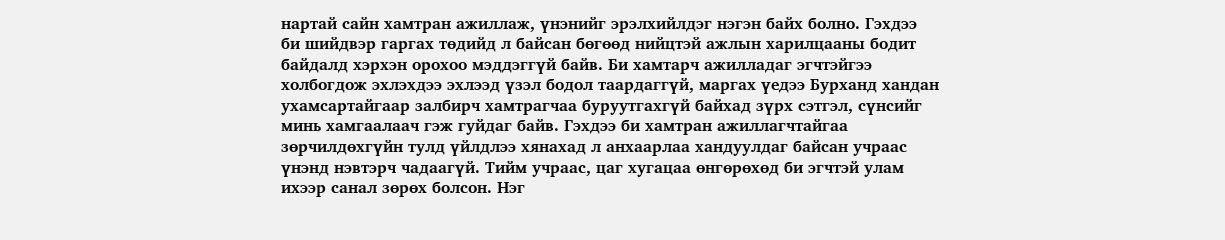нартай сайн хамтран ажиллаж, үнэнийг эрэлхийлдэг нэгэн байх болно. Гэхдээ би шийдвэр гаргах төдийд л байсан бөгөөд нийцтэй ажлын харилцааны бодит байдалд хэрхэн орохоо мэддэггүй байв. Би хамтарч ажилладаг эгчтэйгээ холбогдож эхлэхдээ эхлээд үзэл бодол таардаггүй, маргах үедээ Бурханд хандан ухамсартайгаар залбирч хамтрагчаа буруутгахгүй байхад зүрх сэтгэл, сүнсийг минь хамгаалаач гэж гуйдаг байв. Гэхдээ би хамтран ажиллагчтайгаа зөрчилдөхгүйн тулд үйлдлээ хянахад л анхаарлаа хандуулдаг байсан учраас үнэнд нэвтэрч чадаагүй. Тийм учраас, цаг хугацаа өнгөрөхөд би эгчтэй улам ихээр санал зөрөх болсон. Нэг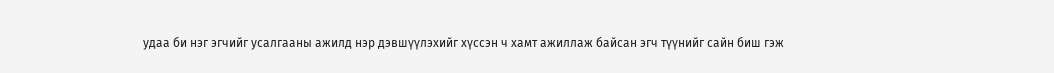удаа би нэг эгчийг усалгааны ажилд нэр дэвшүүлэхийг хүссэн ч хамт ажиллаж байсан эгч түүнийг сайн биш гэж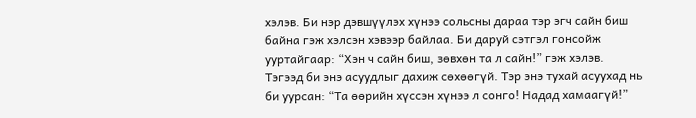хэлэв. Би нэр дэвшүүлэх хүнээ сольсны дараа тэр эгч сайн биш байна гэж хэлсэн хэвээр байлаа. Би даруй сэтгэл гонсойж ууртайгаар: “Хэн ч сайн биш, зөвхөн та л сайн!” гэж хэлэв. Тэгээд би энэ асуудлыг дахиж сөхөөгүй. Тэр энэ тухай асуухад нь би уурсан: “Та өөрийн хүссэн хүнээ л сонго! Надад хамаагүй!”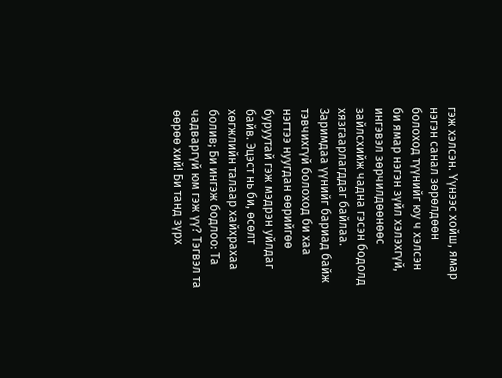гэж хэлсэн. Үүнээс хойш, ямар нэгэн санал зөрөлдөөн болоход түүнийг юу ч хэлсэн би ямар нэгэн зүйл хэлэхгүй, ингэвэл зөрчилдөөнөөс зайлсхийж чадна гэсэн бодолд хязгаарлагддаг байлаа. Заримдаа үүнийг бариад байж тэвчихгүй болоход би хаа нэгтээ нуугдан өөрийгөө буруутай гэж мэдрэн уйлдаг байв. Эцэст нь би, өсөлт хөгжлийн талаар хайхрахаа болив; Би ингэж бодлоо: Та чадваргүй юм гэж үү? Тэгвэл та өөрөө хий! Би танд зүрх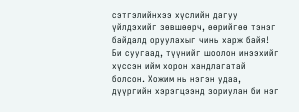сэтгэлийнхээ хүслийн дагуу үйлдэхийг зөвшөөрч, өөрийгөө тэнэг байдалд оруулахыг чинь харж байя! Би суугаад, түүнийг шоолон инээхийг хүссэн ийм хорон хандлагатай болсон. Хожим нь нэгэн удаа, дүүргийн хэрэгцээнд зориулан би нэг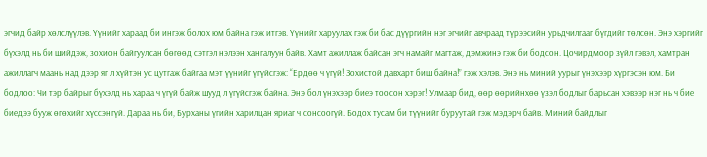эгчид байр хөлслүүлэв. Үүнийг хараад би ингэж болох юм байна гэж итгэв. Үүнийг харуулах гэж би бас дүүргийн нэг эгчийг авчраад түрээсийн урьдчилгааг бүгдийг төлсөн. Энэ хэргийг бүхэлд нь би шийдэж, зохион байгуулсан бөгөөд сэтгэл нэлээн хангалуун байв. Хамт ажиллаж байсан эгч намайг магтаж, дэмжинэ гэж би бодсон. Цочирдмоор зүйл гэвэл, хамтран ажиллагч маань над дээр яг л хүйтэн ус цутгаж байгаа мэт үүнийг үгүйсгэж: “Ердөө ч үгүй! Зохистой давхарт биш байна!” гэж хэлэв. Энэ нь миний уурыг үнэхээр хүргэсэн юм. Би бодлоо: Чи тэр байрыг бүхэлд нь хараа ч үгүй байж шууд л үгүйсгэж байна. Энэ бол үнэхээр биеэ тоосон хэрэг! Улмаар бид, өөр өөрийнхөө үзэл бодлыг барьсан хэвээр нэг нь ч бие биедээ бууж өгөхийг хүссэнгүй. Дараа нь би, Бурханы үгийн харилцан яриаг ч сонсooгүй. Бодох тусам би түүнийг буруутай гэж мэдэрч байв. Миний байдлыг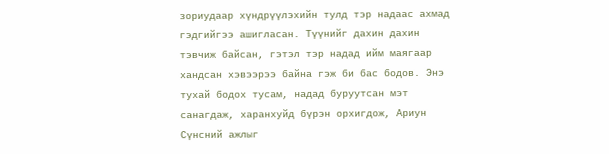зориудаар хүндрүүлэхийн тулд тэр надаас ахмад гэдгийгээ ашигласан. Түүнийг дахин дахин тэвчиж байсан, гэтэл тэр надад ийм маягаар хандсан хэвээрээ байна гэж би бас бодов. Энэ тухай бодох тусам, надад буруутсан мэт санагдаж, харанхуйд бүрэн орхигдож, Ариун Сүнсний ажлыг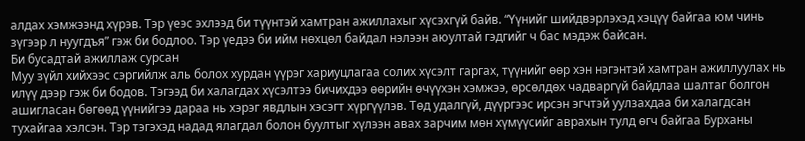алдах хэмжээнд хүрэв. Тэр үеэс эхлээд би түүнтэй хамтран ажиллахыг хүсэхгүй байв. “Үүнийг шийдвэрлэхэд хэцүү байгаа юм чинь зүгээр л нуугдъя” гэж би бодлоо. Тэр үедээ би ийм нөхцөл байдал нэлээн аюултай гэдгийг ч бас мэдэж байсан.
Би бусадтай ажиллаж сурсан
Муу зүйл хийхээс сэргийлж аль болох хурдан үүрэг хариуцлагаа солих хүсэлт гаргах, түүнийг өөр хэн нэгэнтэй хамтран ажиллуулах нь илүү дээр гэж би бодов. Тэгээд би халагдах хүсэлтээ бичихдээ өөрийн өчүүхэн хэмжээ, өрсөлдөх чадваргүй байдлаа шалтаг болгон ашигласан бөгөөд үүнийгээ дараа нь хэрэг явдлын хэсэгт хүргүүлэв. Төд удалгүй, дүүргээс ирсэн эгчтэй уулзахдаа би халагдсан тухайгаа хэлсэн. Тэр тэгэхэд надад ялагдал болон буултыг хүлээн авах зарчим мөн хүмүүсийг аврахын тулд өгч байгаа Бурханы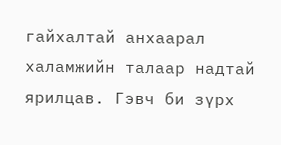гайхалтай анхаарал халамжийн талаар надтай ярилцав. Гэвч би зүрх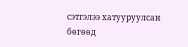сэтгэлээ хатууруулсан бөгөөд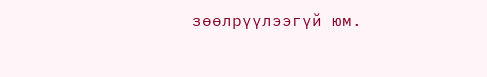зөөлрүүлээгүй юм.